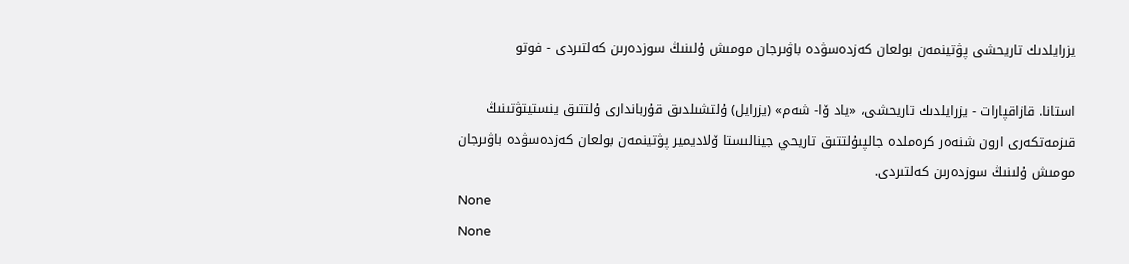يزرايلدىك تاريحشى پۋتينمەن بولعان كەزدەسۋدە باۋىرجان مومىش ۇلىنىڭ سوزدەرىن كەلتىردى - فوتو

استانا. قازاقپارات - يزرايلدىك تاريحشى، «ياد ۆا- شەم» (يزرايل) ۇلتشىلدىق قۇرباندارى ۇلتتىق ينستيتۋتىنىڭ قىزمەتكەرى ارون شنەەر كرەملدە جالپىۇلتتىق تاريحي جينالىستا ۆلاديمير پۋتينمەن بولعان كەزدەسۋدە باۋىرجان مومىش ۇلىنىڭ سوزدەرىن كەلتىردى.
None
None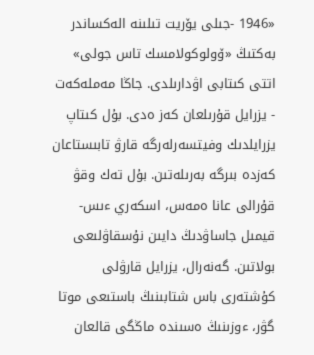«1946 -جىلى يۆريت تىلىنە الەكساندر بەكتىڭ «ۆولوكولامسك تاس جولى» اتتى كىتابى اۋدارىلدى. جاڭا مەملەكەت - يزرايل قۇرىلعان كەز ەدى. بۇل كىتاپ يزرايلدىك وفيتسەرلەرگە قارۋ تابىستاعان كەزدە بىرگە بەرىلەتىن. بۇل تەك وقۋ قۇرالى عانا ەمەس، اسكەري ءىس- قيمىل جاساۋدىڭ دايىن نۇسقاۋلىعى بولاتىن. گەنەرال، يزرايل قارۋلى كۇشتەرى باس شتابىنىڭ باستىعى موتا گۋر، ءوزىنىڭ ەسىندە ماڭگى قالعان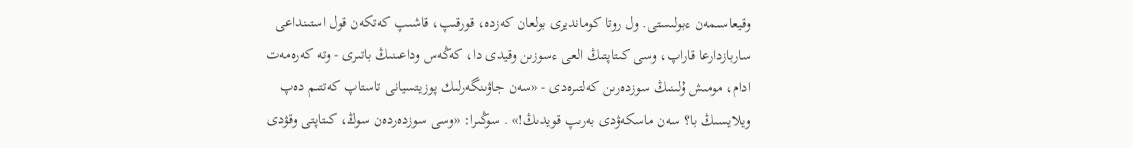وقيعاسىمەن ءبولىستى. ول روتا كومانديرى بولعان كەزدە، قورقىپ، قاشىپ كەتكەن قول استىنداعى ساربازدارعا قاراپ، وسى كىتاپتىڭ العى ءسوزىن وقيدى دا، كەڭەس وداعىنىڭ باتىرى - وتە كەرەمەت ادام، مومىش ۇلىنىڭ سوزدەرىن كەلتىرەدى - «سەن جاۋىنگەرلىك پوزيتسيانى تاستاپ كەتتىم دەپ ويلايسىڭ با؟ سەن ماسكەۋدى بەرىپ قويدىڭ!» . سوڭىرا: «وسى سوزدەردەن سوڭ، كىتاپتى وقۋدى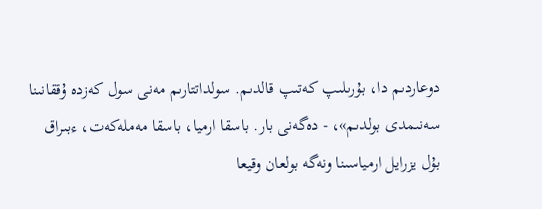دوعاردىم دا، بۇرىلىپ كەتىپ قالدىم. سولداتتارىم مەنى سول كەزدە ۇققانىنا سەنىمدى بولدىم»، - دەگەنى بار. باسقا ارميا، باسقا مەملەكەت، ءبىراق بۇل يزرايل ارمياسىنا ونەگە بولعان وقيعا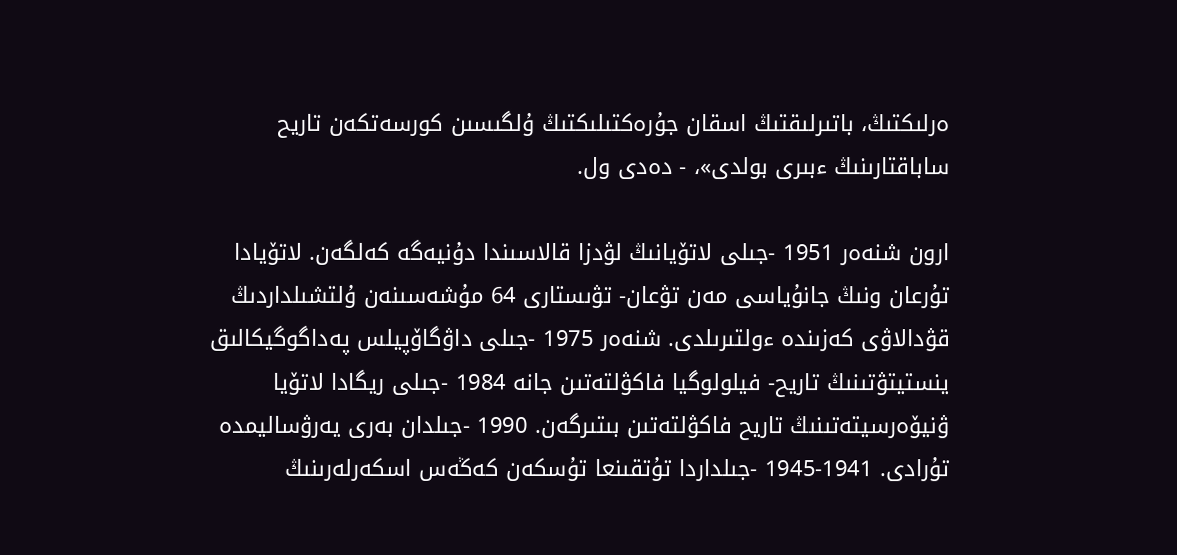ەرلىكتىڭ، باتىرلىقتىڭ اسقان جۇرەكتىلىكتىڭ ۇلگىسىن كورسەتكەن تاريح ساباقتارىنىڭ ءبىرى بولدى»، - دەدى ول.

ارون شنەەر 1951 -جىلى لاتۆيانىڭ لۋدزا قالاسىندا دۇنيەگە كەلگەن. لاتۆيادا تۇرعان ونىڭ جانۇياسى مەن تۋعان- تۋىستارى 64 مۇشەسىنەن ۇلتشىلداردىڭ قۋدالاۋى كەزىندە ءولتىرىلدى. شنەەر 1975 -جىلى داۋگاۆپيلس پەداگوگيكالىق ينستيتۋتىنىڭ تاريح- فيلولوگيا فاكۋلتەتىن جانە 1984 -جىلى ريگادا لاتۆيا ۋنيۆەرسيتەتىنىڭ تاريح فاكۋلتەتىن بىتىرگەن. 1990 -جىلدان بەرى يەرۋساليمدە تۇرادى. 1941-1945 -جىلداردا تۇتقىنعا تۇسكەن كەڭەس اسكەرلەرىنىڭ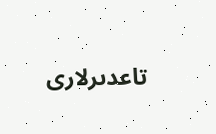تاعدىرلارى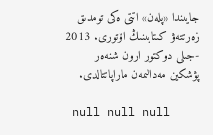جايىندا «پلەن» اتتى ەكى تومدىق زەرتتەۋ كىتابىنىڭ اۆتورى. 2013 -جىلى دوكتور ارون شنەەر پۋشكين مەدالىمەن ماراپاتتالدى.

 null null null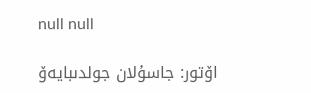null null

 اۆتور: جاسۇلان جولدىبايەۆ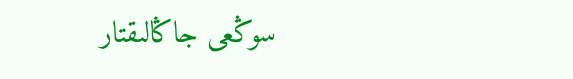سوڭعى جاڭالىقتار